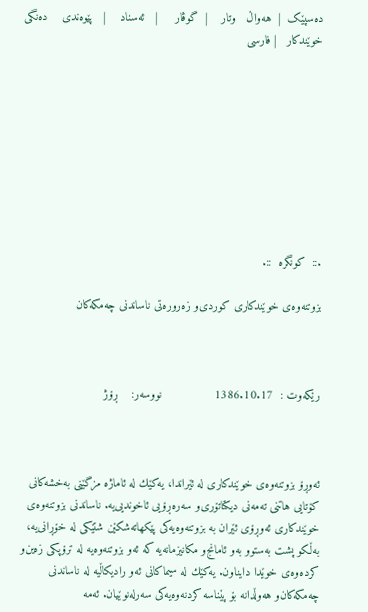ده‌سپێک  |  هه‌واڵ   وتار    |  گوڤار     |   ئه‌سناد    |   پێوه‌ندی    ده‌نگی خوێندكار   | فارسی









.::  كونگره‌  ::.

بزوتنه‌وه‌ی‌ خوێندكاری‌ كوردی‌‌و زه‌روره‌تی‌ ناساندنی‌ چه‌مكه‌كان



رێكه‌وت :  1386.10.17               نووسه‌ر:    ڕۆژ



ئه‌وڕۆ بزوتنه‌وه‌ی‌ خوێندكاری‌ له‌ ئێراندا، یه‌كێك له‌ ئاماژه‌ مزگێنی‌ به‌خشه‌كانی‌ كۆتایی‌ هاتنی‌ ته‌مه‌نی‌ دیكتاتۆری‌‌و سه‌ره‌ڕۆیی‌ ئاخوندیی‌یه‌. ناساندنی‌ بزوتنه‌وه‌ی‌ خوێندكاری‌ ئه‌وڕۆی‌ ئێران به‌ بزوتنه‌وه‌یه‌كی‌ پێكهاته‌شكێن شتێكی‌ له‌ خۆڕانی‌یه‌، به‌ڵكو پشت به‌ستوو به‌‌و ئامانج‌و مكانیزمانه‌یه‌ كه‌ ئه‌و بزوتنه‌وه‌یه‌ له‌ ترۆپكی‌ زه‌ین‌و كرده‌وه‌ی‌ خوێدا دایناون. یه‌كێك له‌ سیماكانی‌ ئه‌و رادیكاڵیه‌ له‌ ناساندنی‌ چه‌مكه‌كان‌و هه‌وڵدانه‌ بۆ پێناسه‌ كردنه‌وه‌یه‌كی‌ سه‌رله‌نوێیان. ئه‌مه‌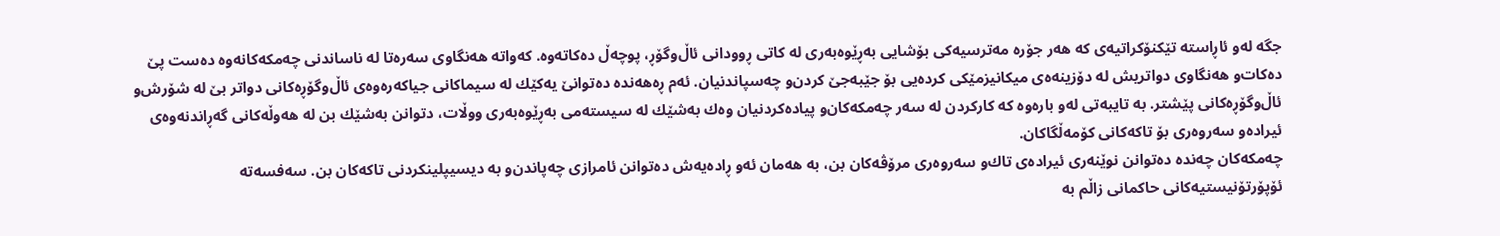جگه‌ له‌‌و ئاڕاسته‌ تێكنۆكراتیه‌ی‌ كه‌ هه‌ر جۆره‌ مه‌ترسیه‌كی‌ بۆشایی‌ به‌ڕێوه‌به‌ری‌ له‌ كاتی‌ ڕوودانی‌ ئاڵ‌وگۆڕ، پوچه‌ڵ ده‌كاته‌وه‌. كه‌واته‌ هه‌نگاوی‌ سه‌ره‌تا له‌ ناساندنی‌ چه‌مكه‌كانه‌‌وه‌ ده‌ست پێ‌ ده‌كات‌و هه‌نگاوی‌ دواتریش له‌ دۆزینه‌ه‌ی‌ میكانیزمێكی‌ كرده‌یی‌ بۆ جێبه‌جێ‌ كردن‌و چه‌سپاندنیان. ئه‌م ڕه‌هه‌نده‌ ده‌توانێ‌ یه‌كێك له‌ سیماكانی‌ جیاكه‌ره‌وه‌ی‌ ئاڵ‌وگۆڕه‌كانی‌ دواتر بێ‌ له‌ شۆرش‌و ئاڵ‌وگۆڕه‌كانی‌ پێشتر. به‌ تایبه‌تی‌ له‌‌و باره‌وه‌ كه‌ كاركردن له‌ سه‌ر چه‌مكه‌كان‌و پیاده‌كردنیان وه‌ك به‌شێك له‌ سیسته‌می‌ به‌ڕێوه‌به‌ری‌ ووڵات، دتوانن به‌شێك بن له‌ هه‌وڵه‌كانی‌ گه‌ڕاندنه‌وه‌ی‌ ئیراده‌‌و سه‌روه‌ری‌ بۆ تاكه‌كانی‌ كۆمه‌ڵگاكان.
چه‌مكه‌كان چه‌نده‌ ده‌توانن نوێنه‌ری‌ ئیراده‌ی‌ تاك‌و سه‌روه‌ری‌ مرۆڤه‌كان بن، به‌ هه‌مان ئه‌و ڕاده‌یه‌ش ده‌توانن ئامرازی‌ چه‌پاندن‌و به‌ دیسیپلینكردنی‌ تاكه‌كان بن. سه‌فسه‌ته‌ ئۆپۆرتۆنیستیه‌كانی‌ حاكمانی‌ زاڵم به‌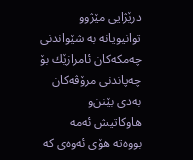درێژایی‌ مێژوو توانیویانه‌ به‌ شێواندنی‌ چه‌مكه‌كان ئامرازێك بۆ چه‌پاندنی‌ مرۆڤه‌كان به‌دی‌ بێنن‌و هاوكاتیش ئه‌مه‌ بووه‌ته‌ هۆی‌ ئه‌وه‌ی‌ كه‌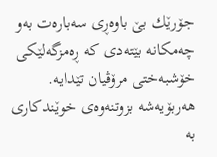جۆرێك بێ‌ باوه‌ڕی‌ سه‌باره‌ت به‌‌و چه‌مكانه‌ بێته‌دی‌ كه‌ ڕه‌مزگه‌لێكی‌ خۆشبه‌ختی‌ مرۆڤیان تێدایه‌. هه‌ربۆیه‌شه‌ بزوتنه‌وه‌ی‌ خوێندكاری‌ به‌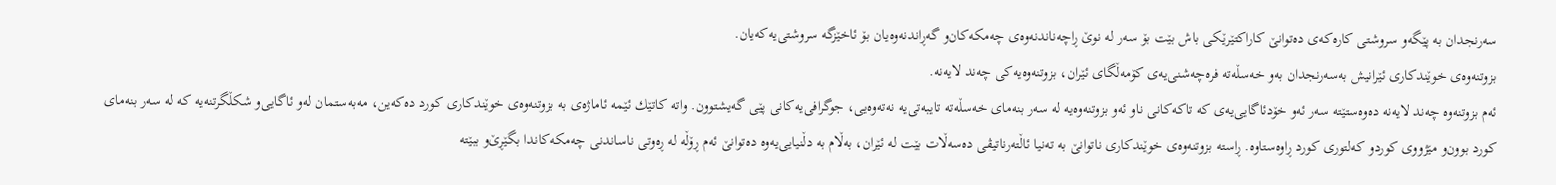سه‌رنجدان به‌ پێگه‌‌و سروشتی‌ كاره‌كه‌ی‌ ده‌توانێ‌ كاراكتێرێكی‌ باش بێت بۆ سه‌ر له‌ نوێ‌ ڕاچه‌ناندنه‌وه‌ی‌ چه‌مكه‌كان‌و گه‌ڕاندنه‌وه‌یان بۆ ئاخێزگه‌ سروشتی‌یه‌كه‌یان.
بزوتنه‌وه‌ی‌ خوێندكاری‌ ئێرانیش به‌سه‌رنجدان به‌و خه‌سڵه‌ته‌ فره‌چه‌شنی‌یه‌ی‌ كۆمه‌ڵگای‌ ئێران، بزوتنه‌وه‌یه‌كی‌ چه‌ند لایه‌نه‌.
ئه‌م بزوتنه‌وه‌ چه‌ند لایه‌نه‌ ده‌وه‌ستێته‌ سه‌ر ئه‌و خۆدئاگایی‌یه‌ی‌ كه‌ تاكه‌كانی‌ ناو ئه‌و بزوتنه‌وه‌یه‌ له‌ سه‌ر بنه‌مای‌ خه‌سڵه‌ته‌ تایبه‌تی‌یه‌ نه‌ته‌وه‌یی‌، جوگرافی‌یه‌كانی‌ پێی‌ گه‌یشتوون. واته‌ كاتێك ئێمه‌ ئاماژه‌ی‌ به‌ بزوتنه‌وه‌ی‌ خوێندكاری‌ كورد ده‌كه‌ین، مه‌به‌ستمان له‌و ئاگایی‌‌و شكڵگرتنه‌یه‌ كه‌ له‌ سه‌ر بنه‌مای‌ كورد بوون‌و مێژووی‌ كورد‌و كه‌لتوری‌ كورد ڕاوه‌ستاوه‌. ڕاسته‌ بزوتنه‌وه‌ی‌ خوێندكاری‌ ناتوانێ‌ به‌ ته‌نیا ئاڵته‌رناتیڤی‌ ده‌سه‌ڵات بێت له‌ ئێران، به‌ڵام به‌ دڵنیایی‌یه‌وه‌ ده‌توانێ‌ ئه‌م ڕۆڵه‌ له‌ ڕه‌وتی‌ ناساندنی‌ چه‌مكه‌كاندا بگێڕێ‌‌و ببێته‌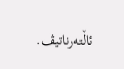ئاڵته‌رناتیڤ.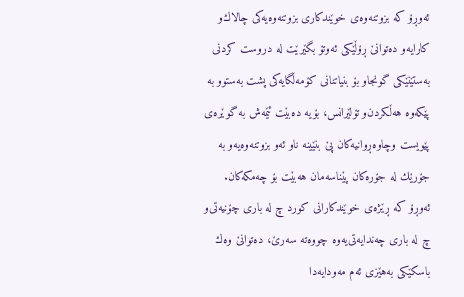ئه‌وڕۆ كه‌ بزوتنه‌وه‌ی‌ خوێندكاری‌ بزوتنه‌وه‌یه‌كی‌ چالاك‌و كارایه‌‌و ده‌توانێ‌ ڕۆڵێكی‌ ئه‌وتۆ بگێرێت له‌ دروست كردنی‌ به‌ستێنێكی‌ گونجاو بۆ بنیاتنانی‌ كۆمه‌ڵگایه‌كی‌ پشت به‌ستوو به‌ پێكه‌وه‌ هه‌ڵكردن‌و تۆلێرانس، بۆیه‌ ده‌بێت ئێمه‌ش به‌ گوێره‌ی‌ پێویست وچاوه‌ڕوانیه‌كان پێ بنێینه‌ ناو ئه‌و بزوتنه‌وه‌یه‌‌و به‌ جۆرێك له‌ جۆره‌كان پێناسه‌مان هه‌بێت بۆ چه‌مكه‌كان.
ئه‌وڕۆ كه‌ ڕێژه‌ی‌ خوێندكارانی‌ كورد چ له‌ باری‌ چۆنیه‌تی‌‌و چ له‌ باری‌ چه‌ندایه‌تی‌یه‌وه‌ چووه‌ته‌ سه‌رێ‌، ده‌توانێ‌ وه‌ك باسكێكی‌ به‌هێزی‌ ئه‌م مه‌ودایه‌دا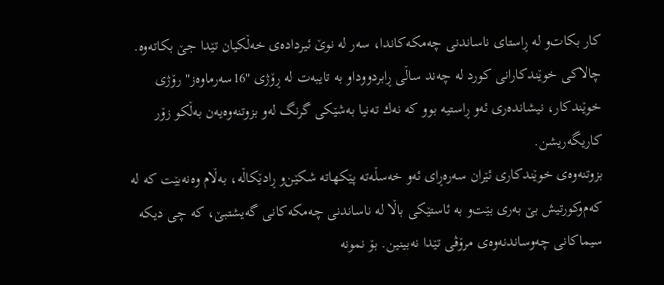كار بكات‌و له‌ ڕاستای‌ ناساندنی‌ چه‌مكه‌كاندا، سه‌ر له‌ نوێ‌ ئیرداده‌ی‌ خه‌ڵكیان تێدا جێ‌ بكاته‌وه‌. چالاكی‌ خوێندكارانی‌ كورد له‌ چه‌ند ساڵی‌ ڕابردوودا‌و به‌ تایبه‌ت له‌ ڕۆژی‌ "16سه‌رماوه‌ز" رۆژی‌ خوێندكار، نیشانده‌ری‌ ئه‌و ڕاستیه‌ بوو كه‌ نه‌ك ته‌نیا به‌شێكی‌ گرنگ له‌‌و بزوتنه‌وه‌یه‌ن به‌ڵكو زۆر كاریگه‌ریشن.
بزوتنه‌وه‌ی‌ خوێندكاری‌ ئێران سه‌ره‌ڕای‌ ئه‌و خه‌سڵه‌ته‌ پێكهاته‌ شكێن‌و ڕادێكاڵه‌، به‌ڵام وه‌نه‌بێت كه‌ له‌ كه‌م‌وكورتیش بێ‌ به‌ری‌ بێت‌و به‌ ئاستێكی‌ باڵا له‌ ناساندنی‌ چه‌مكه‌كانی‌ گه‌یشتبێ‌، كه‌ چی‌ دیكه‌ سیماكانی‌ چه‌وساندنه‌وه‌ی‌ مرۆڤی‌ تێدا نه‌بینین. بۆ نمونه‌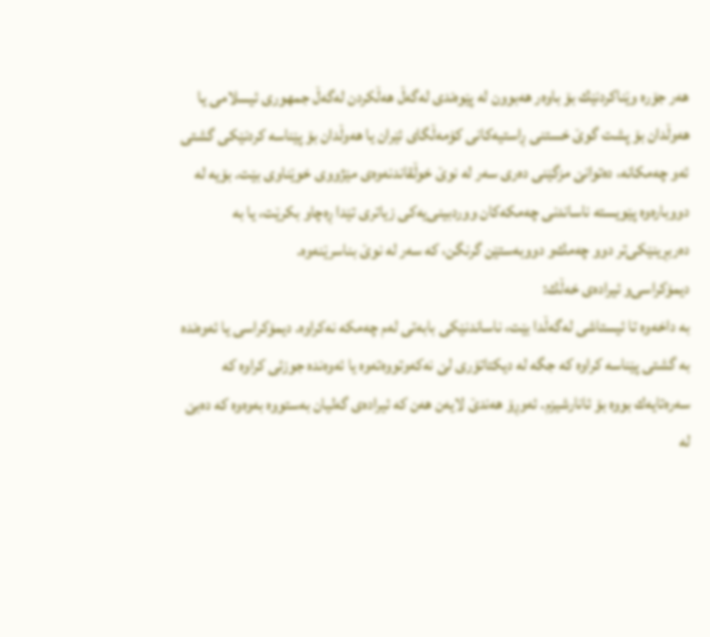هه‌ر جۆره‌ وێناكردنێك بۆ باوه‌ر هه‌بوون له‌ پێوه‌ندی‌ له‌گه‌ڵ هه‌ڵكردن له‌گه‌ڵ جمهوری‌ ئیسلامی‌ یا هه‌وڵدان بۆ پشت گوێ‌ خستنی‌ ڕاستیه‌كانی‌ كۆمه‌ڵگای‌ ئێران یا هه‌وڵدان بۆ پێناسه‌ كردنێكی‌ گشتی‌ ئه‌و چه‌مكانه‌، ده‌توانێ‌ مزگێنی‌ ده‌ری‌ سه‌ر له‌ نوێ‌ خوڵقاندنه‌وه‌ی‌ مێژووی‌ خوێناوی‌ بێت. بۆیه‌ له‌ دووباره‌وه‌ پێویسته‌ ناساندنی‌ چه‌مكه‌كان ووردبینی‌یه‌كی‌ زیاتری‌ تێدا ڕه‌چاو بكرێت، یا به‌ ده‌ربڕینێكی‌تر دوو چه‌مك‌و دووبه‌ستێن گرنگن، كه‌ سه‌ر له‌ نوێ‌ بناسرێنه‌وه‌.
دیمۆكراسی‌‌و ئیراده‌ی‌ خه‌ڵك:
به‌ داخه‌وه‌ تا ئیستاشی‌ له‌گه‌ڵدا بێت، ناساندنێكی‌ بابه‌تی‌ له‌م چه‌مكه‌ نه‌كراوه‌. دیمۆكراسی‌ یا ئه‌وه‌نده‌ به‌ گشتی‌ پێناسه‌ كراوه‌ كه‌ جگه‌ له‌ دیكتاتۆری‌ لێ‌ نه‌كه‌وتووه‌ته‌وه‌ یا ئه‌وه‌نده‌ جوزئی‌ كراوه‌ كه‌ سه‌ره‌تایه‌ك بووه‌ بۆ ئانارشیزم. ئه‌وڕۆ هه‌ندێ‌ لایه‌ن هه‌ن كه‌ ئیراده‌ی‌ گه‌لیان به‌ستووه‌ به‌وه‌وه‌ كه‌ ده‌بێ‌ له‌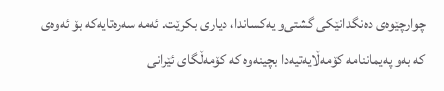چوارچێوه‌ی‌ ده‌نگدانێكی‌ گشتی‌‌و یه‌كساندا، دیاری‌ بكرێت. ئه‌مه‌ سه‌ره‌تایه‌كه‌ بۆ ئه‌وه‌ی‌ كه‌ به‌‌و په‌یماننامه‌ كۆمه‌ڵایه‌تیه‌دا بچینه‌وه‌ كه‌ كۆمه‌ڵگای‌ ئێرانی‌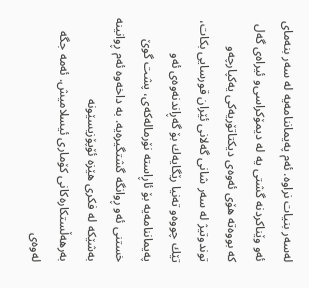له‌سه‌ر بنیات نراوه‌. ئه‌م په‌یماننامه‌یه‌ له‌ سه‌ر بنه‌مای‌ ئه‌و وێناكردنه‌ گشتی‌ یه‌ له‌ دیمۆكراسی‌‌و ئیراه‌ی‌ گه‌ل كه‌ بووه‌ته‌ هۆی‌ ئه‌وه‌ی‌ دیكتاتۆریه‌كی‌ یه‌كپارچه‌‌و توندوتیژ له‌ سه‌ر شانی‌ گه‌لانی‌ ئێران قورسایی‌ بكات، تێك چووه‌‌و ته‌نیا رێگایه‌ك بۆ گه‌ڕاندنه‌وه‌ی‌ ئه‌و په‌یماننامه‌یه‌ بۆ ئاڕاسته‌ نۆرماله‌كه‌ی‌، پشت گوێ‌ خستنی‌ ئه‌و ڕوانگه‌ گشتگیره‌یه‌. به‌ داخه‌وه‌ ئه‌م ڕوانینه‌ به‌شێكه‌ له‌ فكری‌ هێزه‌ ئۆپۆزیسێونه‌ به‌رهه‌ڵستكاره‌كانی‌ كۆماری‌ ئیسلامیش. ئه‌مه‌ جگه‌ له‌وه‌ی‌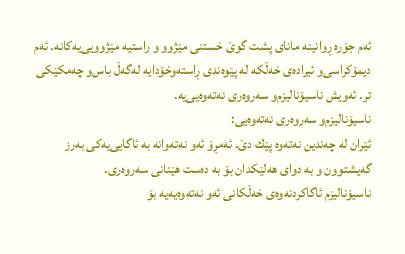ئه‌م جۆره‌ ڕوانینه‌ مانای‌ پشت گوێ‌ خستنی‌ مێژوو ‌و راستیه‌ مێژوویی‌یه‌كانه‌. ئه‌م دیمۆكراسی‌‌و ئیراده‌ی‌ خه‌ڵكه‌ له‌ پێوه‌ندی‌ ڕاسته‌‌وخۆدایه‌ له‌گه‌ڵ باس‌و چه‌مكێكی‌ تر. ئه‌ویش ناسیۆنالیزم‌و سه‌روه‌ری‌ نه‌ته‌وه‌یی‌یه‌.
ناسیۆنالیزم‌و سه‌روه‌ری‌ نه‌ته‌وه‌یی‌:
ئێران له‌ چه‌ندین نه‌ته‌وه‌ پێك دێ‌. ئه‌مڕۆ ئه‌و نه‌ته‌وانه‌ به‌ ئاگایی‌یه‌كی‌ به‌رز گه‌یشتوون و به‌ دوای‌ هه‌لێكدان بۆ به‌ ده‌ست هێنانی‌ سه‌روه‌ری‌.
ناسیۆنالیزم ئاگاكردنه‌وه‌ی‌ خه‌ڵكانی‌ ئه‌و نه‌ته‌وه‌یه‌یه‌ بۆ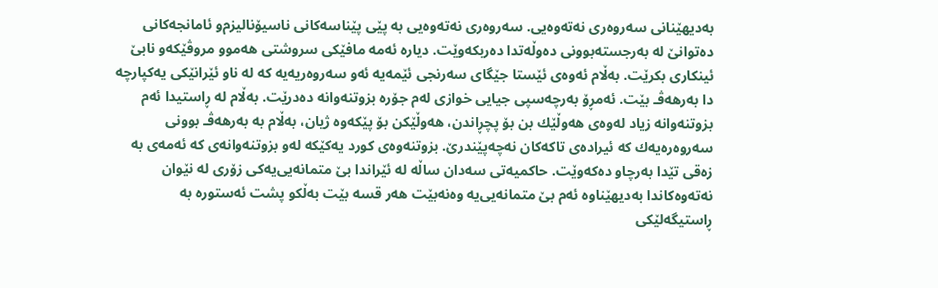به‌دیهێنانی‌ سه‌روه‌ری‌ نه‌ته‌وه‌یی‌. سه‌روه‌ری‌ نه‌ته‌وه‌یی‌ به‌ پێی‌ پێناسه‌كانی‌ ناسیۆنالیزم‌و ئامانجه‌كانی‌ ده‌توانێ‌ له‌ به‌رجسته‌بوونی‌ ده‌وڵه‌تدا ده‌ربكه‌وێت. دیاره‌ ئه‌مه‌ مافێكی‌ سروشتی‌ هه‌موو مروڤێكه‌‌و نابێ‌ ئینكاری‌ بكرێت. به‌ڵام ئه‌وه‌ی‌ ئێستا جێگای‌ سه‌رنجی‌ ئێمه‌یه‌ ئه‌و سه‌روه‌ریه‌یه‌ كه‌ له‌ ناو ئێرانێكی‌ یه‌كپارچه‌ دا به‌رهه‌ڤـ بێت. ئه‌مڕۆ به‌رچه‌سپی‌ جیایی‌ خوازی‌ له‌م جۆره‌ بزوتنه‌وانه‌ ده‌درێت. به‌ڵام له‌ ڕاستیدا ئه‌م بزوتنه‌وانه‌ زیاد له‌وه‌ی‌ هه‌وڵێك بن بۆ پچڕاندن، هه‌وڵێكن بۆ پێكه‌وه‌ ژیان، به‌ڵام به‌ به‌رهه‌ڤـ بوونی‌ سه‌روه‌ره‌یه‌ك كه‌ ئیراده‌ی‌ تاكه‌كان نه‌چه‌پێندرێ‌. بزوتنه‌وه‌ی‌ كورد یه‌كێكه‌ له‌و بزوتنه‌وانه‌ی‌ كه‌ ئه‌مه‌ی‌ به‌ زه‌قی‌ تێدا به‌رچاو ده‌كه‌وێت. حاكمیه‌تی‌ سه‌دان ساڵه‌ له‌ ئێراندا بێ‌ متمانه‌یی‌یه‌كی‌ زۆری‌ له‌ نێوان نه‌ته‌وه‌كاندا به‌دیهێناوه‌ ئه‌م بێ‌ متمانه‌یی‌یه‌ وه‌نه‌بێت هه‌‌ر قسه‌ بێت به‌ڵكو پشت ئه‌ستوره‌ به‌ ڕاستیگه‌لێكی‌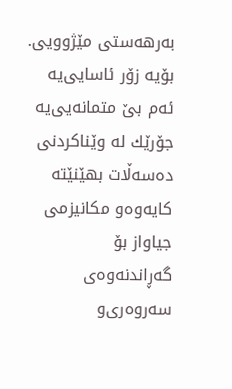به‌رهه‌ستی‌ مێژوویی‌. بۆیه‌ زۆر ئاسایی‌یه‌ ئه‌م بێ‌ متمانه‌یی‌یه‌ جۆرێك له‌ وێناكردنی‌ ده‌سه‌ڵات بهێنێته‌ كایه‌وه‌‌و مكانیزمی‌ جیاواز بۆ گه‌ڕاندنه‌وه‌ی‌ سه‌روه‌ری‌‌و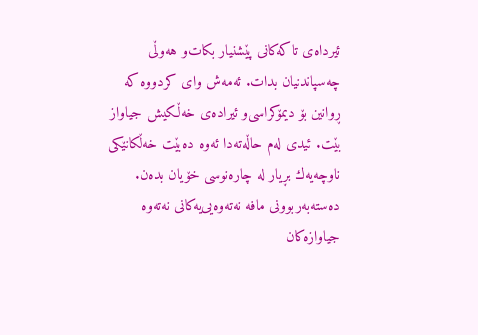ئیرداه‌ی‌ تاكه‌كانی‌ پێشنیار بكات‌و هه‌وڵی‌ چه‌سپاندنیان بدات. ئه‌مه‌ش وای‌ كردووه‌ كه‌ ڕوانین بۆ دیمۆكراسی‌‌و ئیراده‌ی‌ خه‌ڵكیش جیاواز بێت. ئیدی‌ له‌م حاڵه‌ته‌دا ئه‌وه‌ ده‌بێت خه‌ڵكانێكی‌ ناوچه‌یه‌ك بڕیار له‌ چاره‌نوسی‌ خۆیان بده‌ن. ده‌سته‌به‌ربوونی‌ مافه‌ نه‌ته‌وه‌یی‌یه‌كانی‌ نه‌ته‌وه‌ جیاوازه‌كان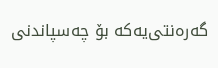گه‌ره‌نتی‌یه‌كه‌ بۆ چه‌سپاندنی‌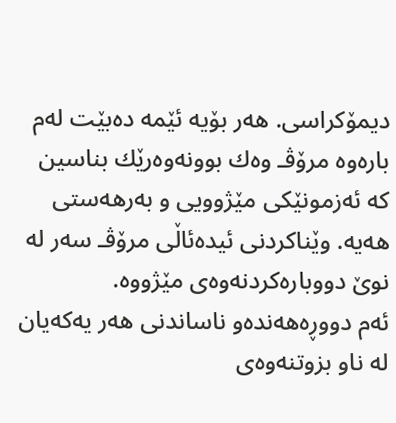دیمۆكراسی‌. هه‌ر بۆیه‌ ئێمه‌ ده‌بێت له‌م باره‌وه‌ مرۆڤـ وه‌ك بوونه‌وه‌رێك بناسین كه‌ ئه‌زمونێكی‌ مێژوویی‌ و به‌رهه‌ستی‌ هه‌یه‌. وێناكردنی‌ ئیده‌ئاڵی‌ مرۆڤـ سه‌ر له‌ نوێ‌ دووباره‌كردنه‌وه‌ی‌ مێژووه‌.
ئه‌م دووڕه‌هه‌نده‌‌و ناساندنی‌ هه‌ر یه‌كه‌یان له‌ ناو بزوتنه‌وه‌ی‌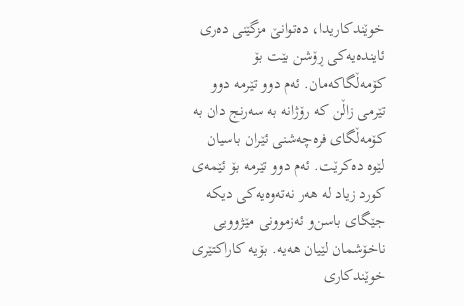خوێندكاریدا، ده‌توانێ‌ مزگێنی‌ ده‌ری‌ ئاینده‌یه‌كی‌ ڕۆشن بێت بۆ كۆمه‌ڵگاكه‌مان. ئه‌م دوو تێرمه‌ دوو تێرمی‌ زاڵن كه‌ رۆژانه‌ به‌ سه‌رنج دان به‌ كۆمه‌ڵگای‌ فره‌چه‌شنی‌ ئێران باسیان لێوه‌ ده‌كرێت. ئه‌م دوو تێرمه‌ بۆ ئێمه‌ی‌ كورد زیاد له‌ هه‌ر نه‌ته‌وه‌یه‌كی‌ دیكه‌ جێگای‌ باسن‌و ئه‌زموونی‌ مێژوویی‌ ناخۆشمان لێیان هه‌یه‌. بۆیه‌ كاراكتێری‌ خوێندكاری‌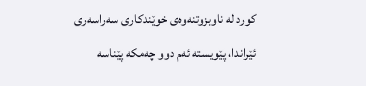كورد له‌ ناوبزوتنه‌وه‌ی‌ خوێندكاری‌ سه‌راسه‌ری‌ ئێراندا، پێویسته‌ ئه‌م دوو چه‌مكه‌ پێناسه‌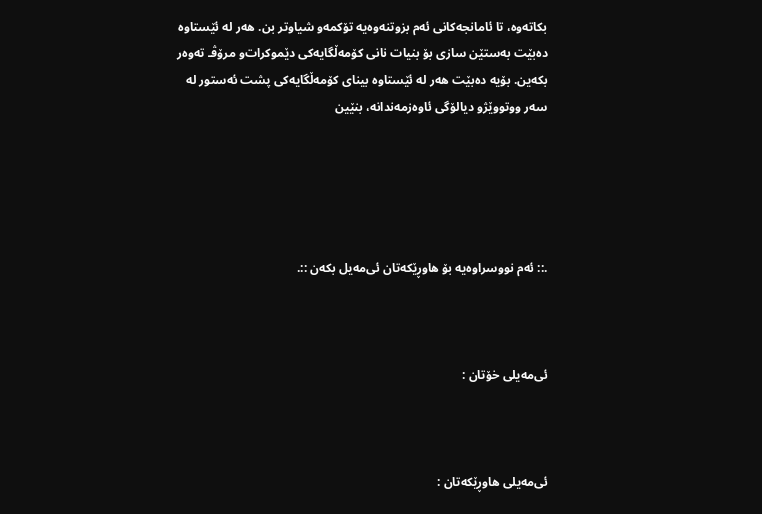بكاته‌وه‌، تا ئامانجه‌كانی‌ ئه‌م بزوتنه‌وه‌یه‌ تۆكمه‌‌و شیاوتر بن. هه‌ر له‌ ئێستاوه‌ ده‌بێت به‌ستێن سازی‌ بۆ بنیات نانی‌ كۆمه‌ڵگایه‌كی‌ دێموكرات‌و مرۆڤـ ته‌وه‌ر بكه‌ین. بۆیه‌ ده‌بێت هه‌ر له‌ ئێستاوه‌ بینای‌ كۆمه‌ڵگایه‌كی‌ پشت ئه‌ستور له‌ سه‌ر ووتووێژ‌و دیالۆگی‌ ئاوه‌زمه‌ندانه‌، بنێین





.:: ئه‌م نووسراوه‌یه بۆ هاوڕێکه‌تان ئی‌مه‌یل بکه‌ن ::.



ئی‌مه‌یلی خۆتان :



ئی‌مه‌یلی هاوڕێکه‌تان :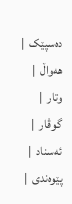ده‌سپێک  | هه‌واڵ  | وتار  | گوڤار  | ئه‌سناد  | پێوه‌ندی  |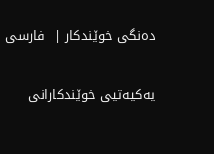ده‌نگی‌ خوێندكار |  فارسی

یه‌كیه‌تیی‌ خوێندكارانی‌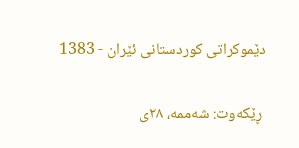دێموكراتی‌ كوردستانی‌ ئێران - 1383

 ڕێکه‌وت: شه‌ممه، ۲۸‌ی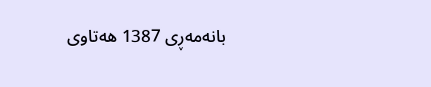بانه‌مه‌ڕی 1387 هه‌تاوی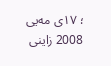؛ ۱۷‌ی مه‌یی 2008 زاینی